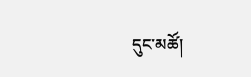དུང་མཚོ།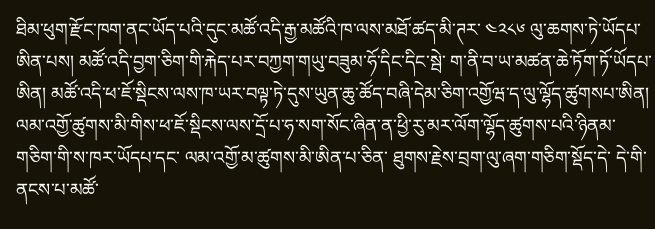ཐིམ་ཕུག་རྫོང་ཁག་ནང་ཡོད་པའི་དུང་མཚོ་འདི་རྒྱ་མཚོའི་ཁ་ལས་མཐོ་ཚད་མི་ཊར་ ༤༢༨༦ ལུ་ཆགས་ཏེ་ཡོདཔ་ཨིན་པས། མཚོ་འདི་བྱག་ཅིག་གི་རྐེད་པར་བཀྱག་གཡུ་བཟུམ་ཧོ་དིང་དིང་སྦེ་ ག་ནི་བ་ཡ་མཚན་ཆེ་ཏོག་ཏོ་ཡོདཔ་ཨིན། མཚོ་འདི་ཕ་ཇོ་སྡིངས་ལས་ཁ་ཡར་བལྟ་ཏེ་དུས་ཡུན་ཆུ་ཚོད་བཞི་དེམ་ཅིག་འགྱོཝ་ད་ལུ་ལྷོད་ཚུགསཔ་ཨིན། ལམ་འགྱོ་ཚུགས་མི་གིས་ཕ་ཇོ་སྡིངས་ལས་དྲོ་པ་ཧ་སག་སོང་ཞིན་ན་ཕྱི་རུ་མར་ལོག་ལྷོད་ཚུགས་པའི་ཉིནམ་གཅིག་གི་ས་ཁར་ཡོདཔ་དང་ ལམ་འགྱོ་མ་ཚུགས་མི་ཨིན་པ་ཅིན་ ཐུགས་རྗེས་བྲག་ལུ་ཞག་གཅིག་སྡོད་དེ་ དེ་གི་ནངས་པ་མཚོ་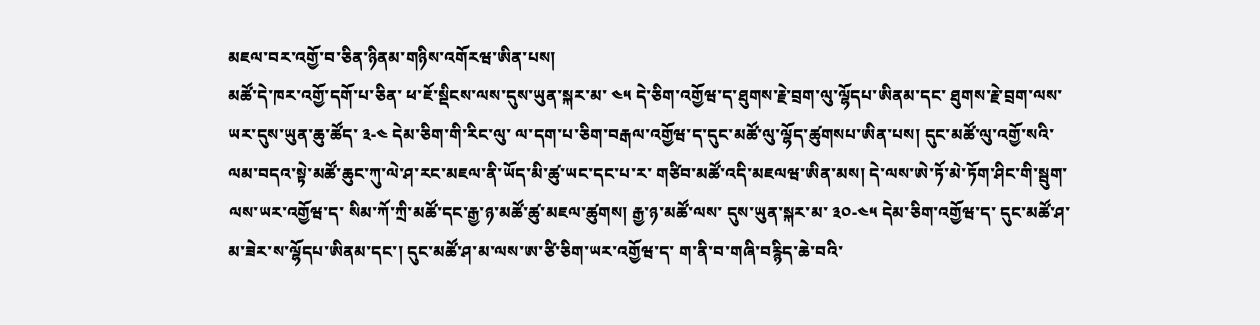མཇལ་བར་འགྱོ་བ་ཅིན་ཉིནམ་གཉིས་འགོརཝ་ཨིན་པས།
མཚོ་དེ་ཁར་འགྱོ་དགོ་པ་ཅིན་ ཕ་ཇོ་སྡིངས་ལས་དུས་ཡུན་སྐར་མ་ ༤༥ དེ་ཅིག་འགྱོཝ་ད་ཐུགས་རྗེ་བྲག་ལུ་ལྷོདཔ་ཨིནམ་དང་ ཐུགས་རྗེ་བྲག་ལས་ཡར་དུས་ཡུན་ཆུ་ཚོད་ ༣-༤ དེམ་ཅིག་གི་རིང་ལུ་ ལ་དག་པ་ཅིག་བརྒལ་འགྱོཝ་ད་དུང་མཚོ་ལུ་ལྷོད་ཚུགསཔ་ཨིན་པས། དུང་མཚོ་ལུ་འགྱོ་སའི་ལམ་བདའ་སྟེ་མཚོ་ཆུང་ཀུ་ལེ་ཤ་རང་མཇལ་ནི་ཡོད་མི་ཚུ་ཡང་དང་པ་ར་ གཙིབ་མཚོ་འདི་མཇལཝ་ཨིན་མས། དེ་ལས་ཨེ་ཏོ་མེ་ཏོག་ཤིང་གི་སྦུག་ལས་ཡར་འགྱོཝ་ད་ སིམ་ཀོ་ཀྲི་མཚོ་དང་རྒྱ་ཉ་མཚོ་ཚུ་མཇལ་ཚུགས། རྒྱ་ཉ་མཚོ་ལས་ དུས་ཡུན་སྐར་མ་ ༣༠-༤༥ དེམ་ཅིག་འགྱོཝ་ད་ དུང་མཚོ་ཤ་མ་ཟེར་ས་ལྷོདཔ་ཨིནམ་དང་། དུང་མཚོ་ཤ་མ་ལས་ཨ་ཙི་ཅིག་ཡར་འགྱོཝ་ད་ ག་ནི་བ་གཞི་བརྙིད་ཆེ་བའི་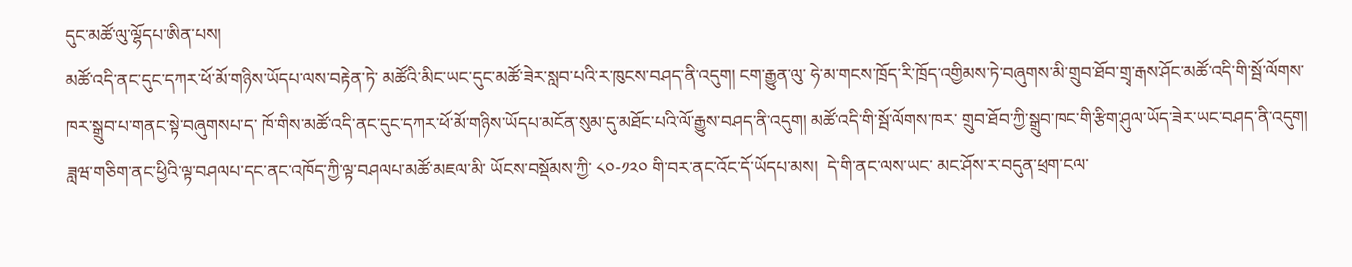དུང་མཚོ་ལུ་ལྷོདཔ་ཨིན་པས།
མཚོ་འདི་ནང་དུང་དཀར་ཕོ་མོ་གཉིས་ཡོདཔ་ལས་བརྟེན་ཏེ་ མཚོའི་མིང་ཡང་དུང་མཚོ་ཟེར་སླབ་པའི་ར་ཁུངས་བཤད་ནི་འདུག། ངག་རྒྱུན་ལུ་ ཧེ་མ་གངས་ཁྲོད་རི་ཁྲོད་འགྱིམས་ཏེ་བཞུགས་མི་གྲུབ་ཐོབ་གྲྭ་རྒས་ཤོང་མཚོ་འདི་གི་སྦོ་ལོགས་ཁར་སྒྲུབ་པ་གནང་སྟེ་བཞུགསཔ་ད་ ཁོ་གིས་མཚོ་འདི་ནང་དུང་དཀར་ཕོ་མོ་གཉིས་ཡོདཔ་མངོན་སུམ་དུ་མཐོང་པའི་ལོ་རྒྱུས་བཤད་ནི་འདུག། མཚོ་འདི་གི་སྦོ་ལོགས་ཁར་ གྲུབ་ཐོབ་ཀྱི་སྒྲུབ་ཁང་གི་རྩིག་ཤུལ་ཡོད་ཟེར་ཡང་བཤད་ནི་འདུག།
ཟླཝ་གཅིག་ནང་ཕྱིའི་ལྟ་བཤལཔ་དང་ནང་འཁོད་ཀྱི་ལྟ་བཤལཔ་མཚོ་མཇལ་མི་ ཡོངས་བསྡོམས་ཀྱི་ ༨༠-༡༢༠ གི་བར་ནང་འོང་དོ་ཡོདཔ་མས།  དེ་གི་ནང་ལས་ཡང་ མང་ཤོས་ར་བདུན་ཕྲག་ངལ་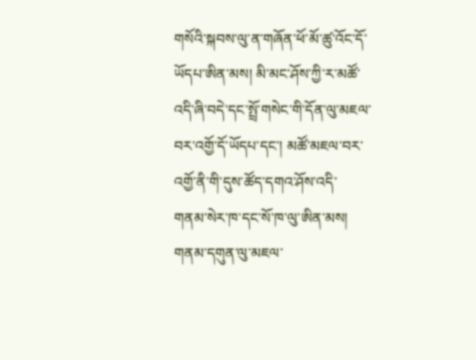གསོའི་སྐབས་ལུ་ན་གཞོན་ཕོ་མོ་ཚུ་འོང་དོ་ཡོདཔ་ཨིན་མས། མི་མང་ཤོས་ཀྱི་ར་མཚོ་འདི་ཞི་བདེ་དང་སྤྲོ་གསེང་གི་དོན་ལུ་མཇལ་བར་འགྱོ་དོ་ཡོདཔ་དང་། མཚོ་མཇལ་བར་འགྱོ་ནི་གི་དུས་ཚོད་དགའ་ཤོས་འདི་ གནམ་སེར་ཁ་དང་སོ་ཁ་ལུ་ཨིན་མས། གནམ་དགུན་ལུ་མཇལ་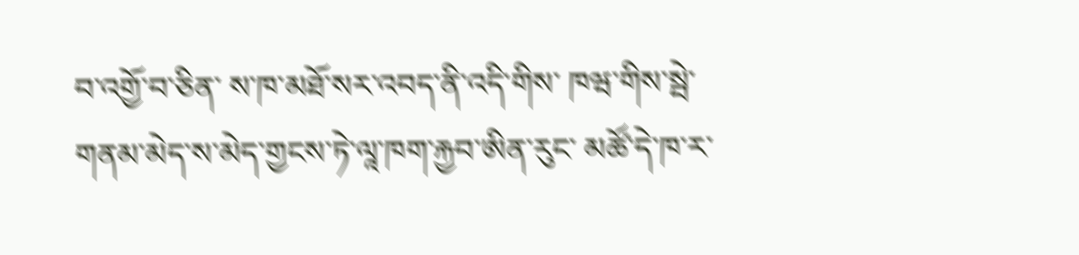བ་འགྱོ་བ་ཅིན་ ས་ཁ་མཐོ་སར་འབད་ནི་འདི་གིས་ ཁཝ་གིས་སྦེ་གནམ་མེད་ས་མེད་གྱངས་ཏེ་ལཱ་ཁག་རྐྱབ་ཨིན་རུང་ མཚོ་དེ་ཁ་ར་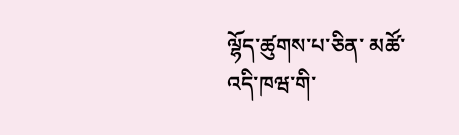ལྷོད་ཚུགས་པ་ཅིན་ མཚོ་འདི་ཁཝ་གི་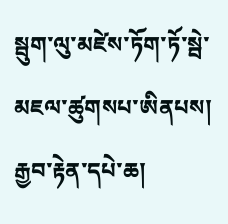སྦུག་ལུ་མཛེས་ཏོག་ཏོ་སྦེ་མཇལ་ཚུགསཔ་ཨིནཔས།
རྒྱབ་རྟེན་དཔེ་ཆ།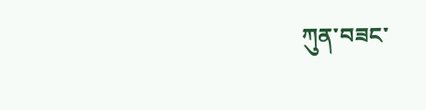ཀུན་བཟང་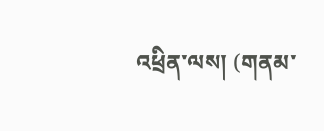འཕྲིན་ལས། (གནམ་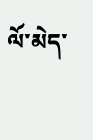ལོ་མེད་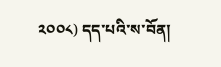༢༠༠༨) དད་པའི་ས་བོན།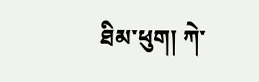ཐིམ་ཕུག། ཀེ་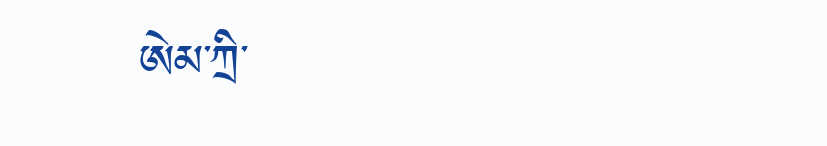ཨེམ་ཀྲི་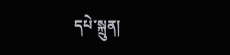དཔེ་སྐྲུན།